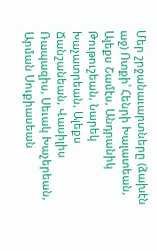Մեր շրջանաւարտները (ձախէն աջ) Ոտքի՝ Հենրի Խալատեան, Ալեքս Շամէս, Անդրանիկ Թութուշեան, Նարեկ Խաչատրեան, Ալեքս Ճանշանեան, Վասիլիս Ռապազիս, Սեւակ Խաչերեան, Արման Սուքիասեան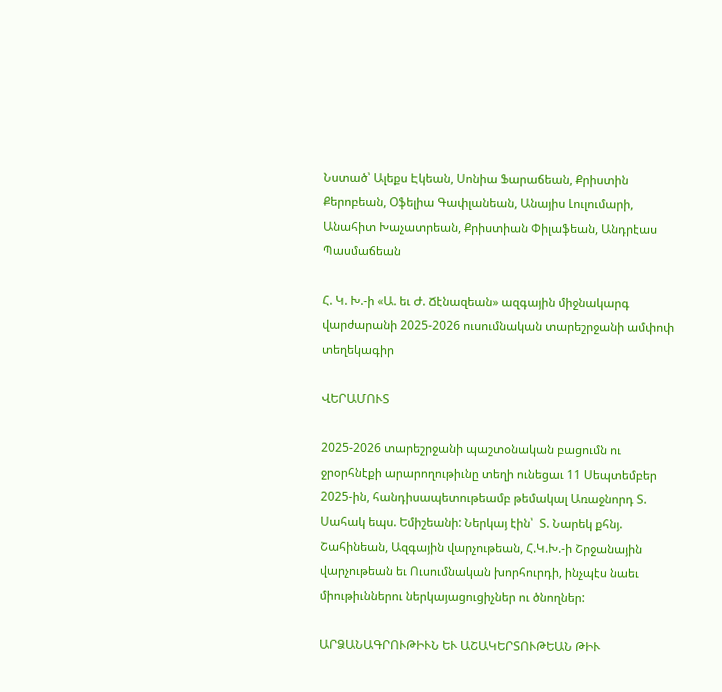Նստած՝ Ալեքս Էկեան, Սոնիա Ֆարաճեան, Քրիստին Քերոբեան, Օֆելիա Գափլանեան, Անայիս Լուլումարի, Անահիտ Խաչատրեան, Քրիստիան Փիլաֆեան, Անդրէաս Պասմաճեան

Հ. Կ. Խ.-ի «Ա. եւ Ժ. Ճէնազեան» ազգային միջնակարգ վարժարանի 2025-2026 ուսումնական տարեշրջանի ամփոփ տեղեկագիր

ՎԵՐԱՄՈՒՏ

2025-2026 տարեշրջանի պաշտօնական բացումն ու ջրօրհնէքի արարողութիւնը տեղի ունեցաւ 11 Սեպտեմբեր 2025-ին, հանդիսապետութեամբ թեմակալ Առաջնորդ Տ. Սահակ եպս. Եմիշեանի: Ներկայ էին՝  Տ. Նարեկ քհնյ. Շահինեան, Ազգային վարչութեան, Հ.Կ.Խ.-ի Շրջանային վարչութեան եւ Ուսումնական խորհուրդի, ինչպէս նաեւ միութիւններու ներկայացուցիչներ ու ծնողներ:

ԱՐՁԱՆԱԳՐՈՒԹԻՒՆ ԵՒ ԱՇԱԿԵՐՏՈՒԹԵԱՆ ԹԻՒ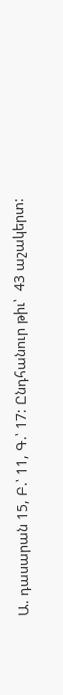Ա. դասարան 15, Բ.՝ 11, Գ.՝ 17: Ընդհանուր թիւ՝  43 աշակերտ: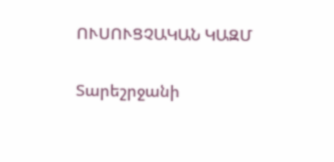ՈՒՍՈՒՑՉԱԿԱՆ ԿԱԶՄ

Տարեշրջանի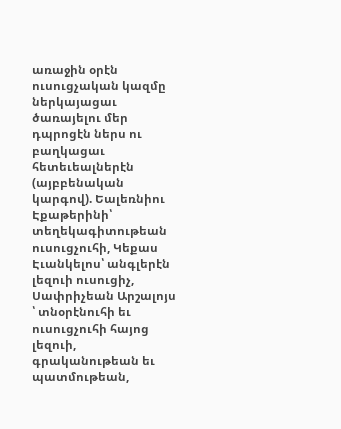առաջին օրէն ուսուցչական կազմը ներկայացաւ ծառայելու մեր դպրոցէն ներս ու բաղկացաւ հետեւեալներէն (այբբենական կարգով). Եալեռնիու Էքաթերինի՝ տեղեկագիտութեան ուսուցչուհի, Կեքաս Էւանկելոս՝ անգլերէն լեզուի ուսուցիչ, Սափրիչեան Արշալոյս ՝ տնօրէնուհի եւ ուսուցչուհի հայոց լեզուի, գրականութեան եւ պատմութեան,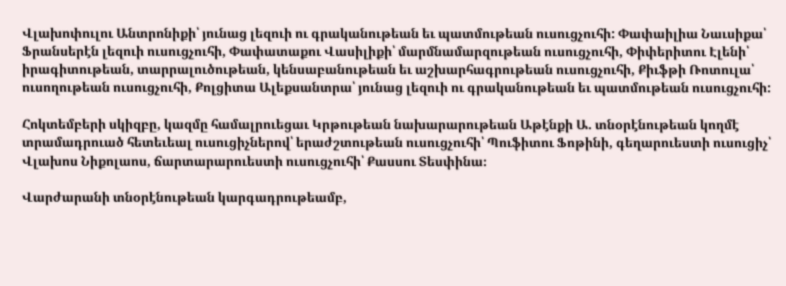Վլախոփուլու Անտրոնիքի՝ յունաց լեզուի ու գրականութեան եւ պատմութեան ուսուցչուհի: Փափաիլիա Նաւսիքա՝ Ֆրանսերէն լեզուի ուսուցչուհի, Փափատաքու Վասիլիքի՝ մարմնամարզութեան ուսուցչուհի, Փիփերիտու Էլենի՝ իրագիտութեան, տարրալուծութեան, կենսաբանութեան եւ աշխարհագրութեան ուսուցչուհի, Քիւֆթի Ռոտուլա՝ ուսողութեան ուսուցչուհի, Քոլցիտա Ալեքսանտրա՝ յունաց լեզուի ու գրականութեան եւ պատմութեան ուսուցչուհի:

Հոկտեմբերի սկիզբը, կազմը համալրուեցաւ Կրթութեան նախարարութեան Աթէնքի Ա. տնօրէնութեան կողմէ տրամադրուած հետեւեալ ուսուցիչներով՝ երաժշտութեան ուսուցչուհի՝ Պուֆիտու Ֆոթինի, գեղարուեստի ուսուցիչ՝ Վլախոս Նիքոլաոս, ճարտարարուեստի ուսուցչուհի՝ Քասսու Տեսփինա։

Վարժարանի տնօրէնութեան կարգադրութեամբ,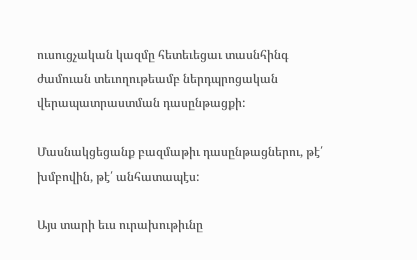ուսուցչական կազմը հետեւեցաւ տասնհինգ ժամուան տեւողութեամբ ներդպրոցական վերապատրաստման դասընթացքի:

Մասնակցեցանք բազմաթիւ դասընթացներու, թէ՛ խմբովին, թէ՛ անհատապէս:

Այս տարի եւս ուրախութիւնը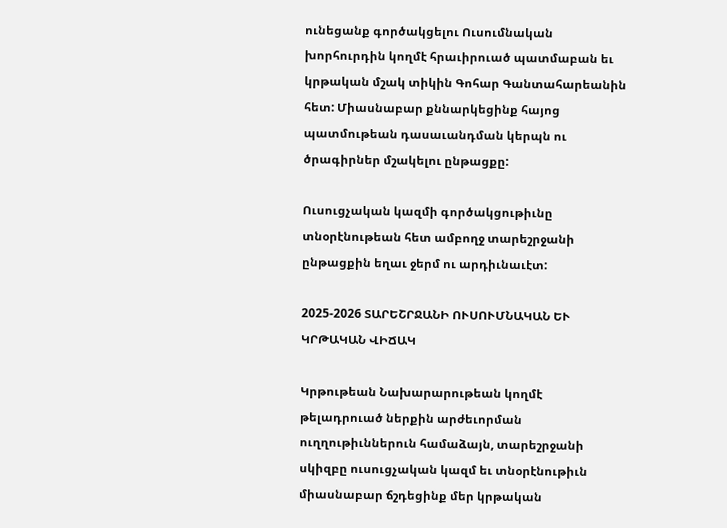ունեցանք գործակցելու Ուսումնական խորհուրդին կողմէ հրաւիրուած պատմաբան եւ կրթական մշակ տիկին Գոհար Գանտահարեանին հետ: Միասնաբար քննարկեցինք հայոց պատմութեան դասաւանդման կերպն ու ծրագիրներ մշակելու ընթացքը:

Ուսուցչական կազմի գործակցութիւնը տնօրէնութեան հետ ամբողջ տարեշրջանի ընթացքին եղաւ ջերմ ու արդիւնաւէտ:

2025-2026 ՏԱՐԵՇՐՋԱՆԻ ՈՒՍՈՒՄՆԱԿԱՆ ԵՒ ԿՐԹԱԿԱՆ ՎԻՃԱԿ

Կրթութեան Նախարարութեան կողմէ թելադրուած ներքին արժեւորման ուղղութիւններուն համաձայն, տարեշրջանի սկիզբը ուսուցչական կազմ եւ տնօրէնութիւն միասնաբար ճշդեցինք մեր կրթական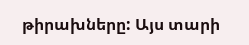թիրախները: Այս տարի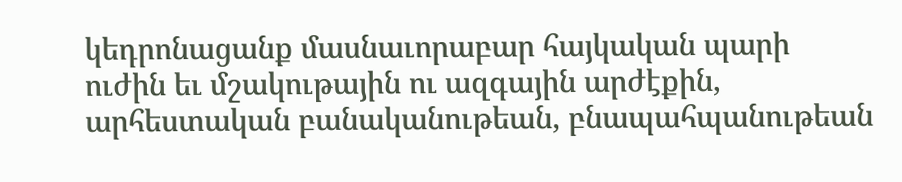կեդրոնացանք մասնաւորաբար հայկական պարի ուժին եւ մշակութային ու ազգային արժէքին, արհեստական բանականութեան, բնապահպանութեան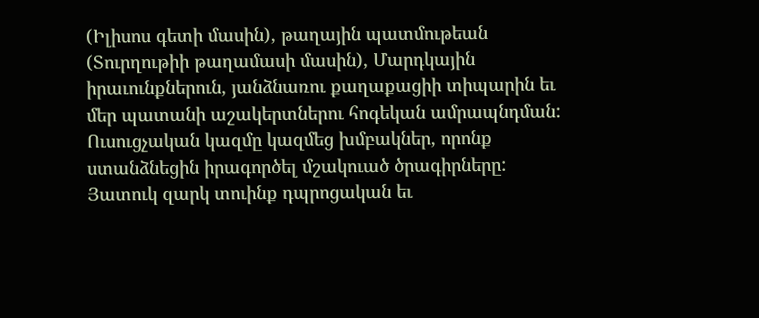(Իլիսոս գետի մասին), թաղային պատմութեան (Տուրղութիի թաղամասի մասին), Մարդկային իրաւունքներուն, յանձնառու քաղաքացիի տիպարին եւ մեր պատանի աշակերտներու հոգեկան ամրապնդման: Ուսուցչական կազմը կազմեց խմբակներ, որոնք ստանձնեցին իրագործել մշակուած ծրագիրները: Յատուկ զարկ տուինք դպրոցական եւ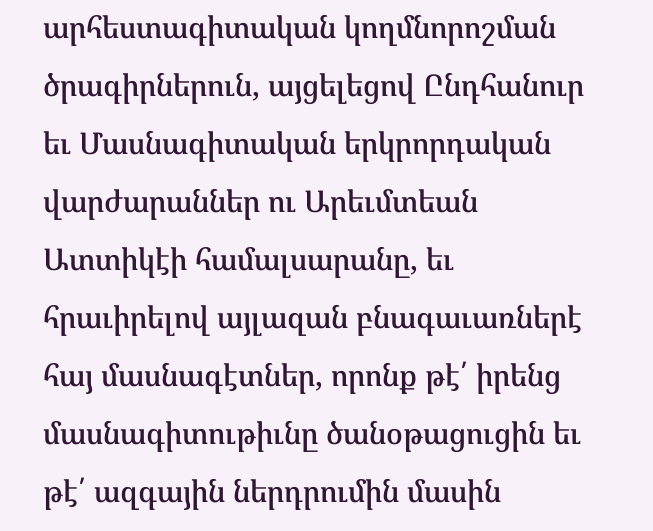արհեստագիտական կողմնորոշման ծրագիրներուն, այցելեցով Ընդհանուր եւ Մասնագիտական երկրորդական վարժարաններ ու Արեւմտեան Ատտիկէի համալսարանը, եւ հրաւիրելով այլազան բնագաւառներէ հայ մասնագէտներ, որոնք թէ՛ իրենց մասնագիտութիւնը ծանօթացուցին եւ թէ՛ ազգային ներդրումին մասին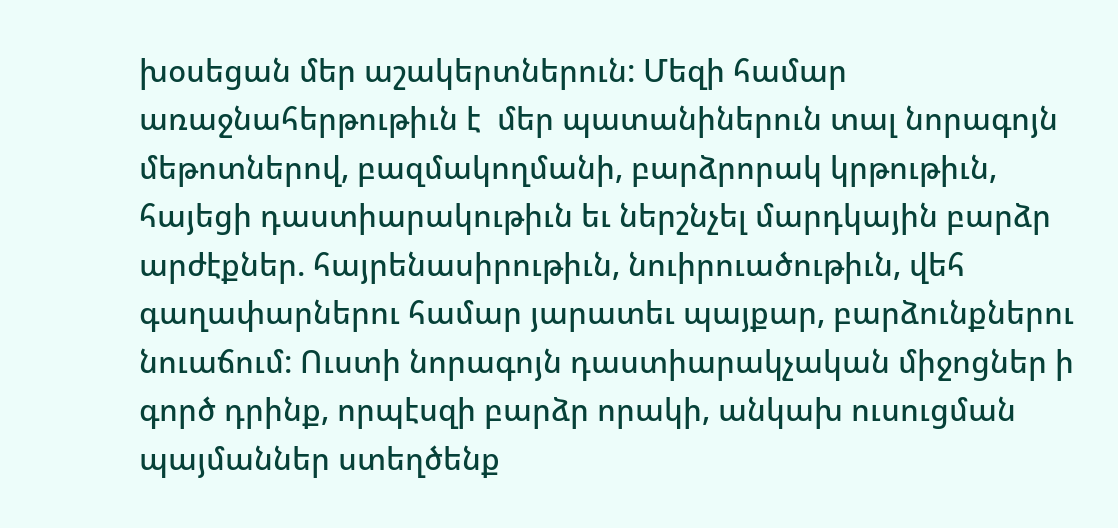խօսեցան մեր աշակերտներուն: Մեզի համար առաջնահերթութիւն է  մեր պատանիներուն տալ նորագոյն մեթոտներով, բազմակողմանի, բարձրորակ կրթութիւն, հայեցի դաստիարակութիւն եւ ներշնչել մարդկային բարձր արժէքներ. հայրենասիրութիւն, նուիրուածութիւն, վեհ գաղափարներու համար յարատեւ պայքար, բարձունքներու նուաճում: Ուստի նորագոյն դաստիարակչական միջոցներ ի գործ դրինք, որպէսզի բարձր որակի, անկախ ուսուցման պայմաններ ստեղծենք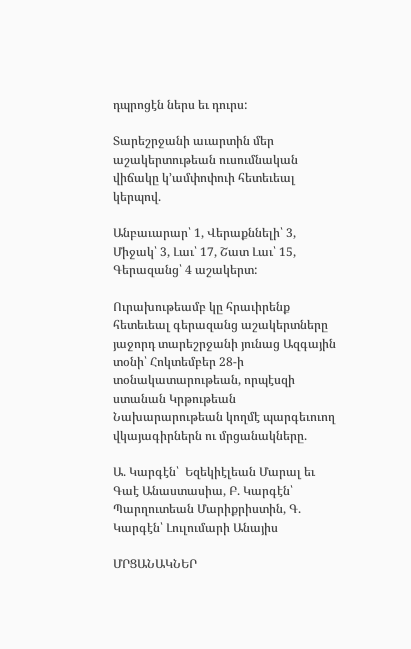դպրոցէն ներս եւ դուրս:

Տարեշրջանի աւարտին մեր աշակերտութեան ուսումնական վիճակը կ’ամփոփուի հետեւեալ կերպով.

Անբաւարար՝ 1, Վերաքննելի՝ 3,  Միջակ՝ 3, Լաւ՝ 17, Շատ Լաւ՝ 15, Գերազանց՝ 4 աշակերտ:

Ուրախութեամբ կը հրաւիրենք հետեւեալ գերազանց աշակերտները յաջորդ տարեշրջանի յունաց Ազգային տօնի՝ Հոկտեմբեր 28-ի տօնակատարութեան, որպէսզի ստանան Կրթութեան Նախարարութեան կողմէ պարգեւուող վկայագիրներն ու մրցանակները.

Ա. Կարգէն՝  Եզեկիէլեան Մարալ եւ Գաէ Անաստասիա, Բ. Կարգէն՝  Պարղուտեան Մարիքրիստին, Գ. Կարգէն՝ Լուլումարի Անայիս

ՄՐՑԱՆԱԿՆԵՐ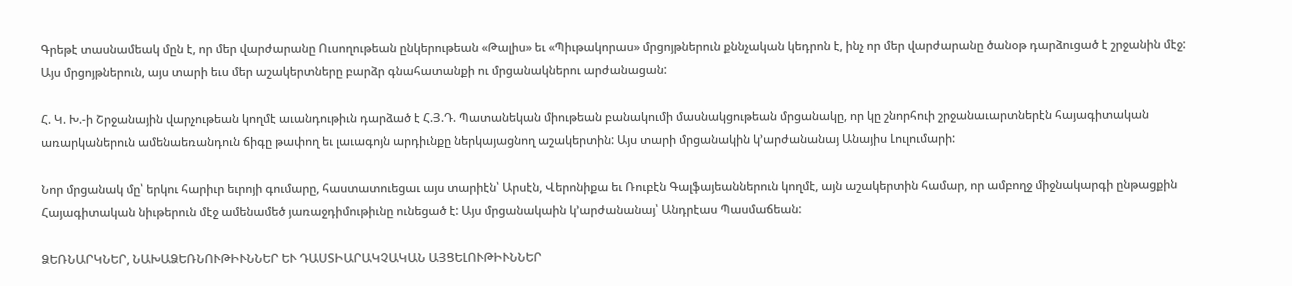Գրեթէ տասնամեակ մըն է, որ մեր վարժարանը Ուսողութեան ընկերութեան «Թալիս» եւ «Պիւթակորաս» մրցոյթներուն քննչական կեդրոն է, ինչ որ մեր վարժարանը ծանօթ դարձուցած է շրջանին մէջ: Այս մրցոյթներուն, այս տարի եւս մեր աշակերտները բարձր գնահատանքի ու մրցանակներու արժանացան:

Հ. Կ. Խ.-ի Շրջանային վարչութեան կողմէ աւանդութիւն դարձած է Հ.Յ.Դ. Պատանեկան միութեան բանակումի մասնակցութեան մրցանակը, որ կը շնորհուի շրջանաւարտներէն հայագիտական առարկաներուն ամենաեռանդուն ճիգը թափող եւ լաւագոյն արդիւնքը ներկայացնող աշակերտին: Այս տարի մրցանակին կ’արժանանայ Անայիս Լուլումարի:

Նոր մրցանակ մը՝ երկու հարիւր եւրոյի գումարը, հաստատուեցաւ այս տարիէն՝ Արսէն, Վերոնիքա եւ Ռուբէն Գալֆայեաններուն կողմէ, այն աշակերտին համար, որ ամբողջ միջնակարգի ընթացքին Հայագիտական նիւթերուն մէջ ամենամեծ յառաջդիմութիւնը ունեցած է: Այս մրցանակաին կ՚արժանանայ՝ Անդրէաս Պասմաճեան:

ՁԵՌՆԱՐԿՆԵՐ, ՆԱԽԱՁԵՌՆՈՒԹԻՒՆՆԵՐ ԵՒ ԴԱՍՏԻԱՐԱԿՉԱԿԱՆ ԱՅՑԵԼՈՒԹԻՒՆՆԵՐ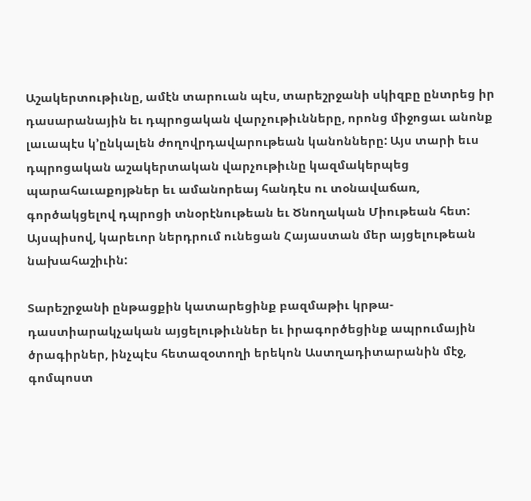Աշակերտութիւնը, ամէն տարուան պէս, տարեշրջանի սկիզբը ընտրեց իր դասարանային եւ դպրոցական վարչութիւնները, որոնց միջոցաւ անոնք լաւապէս կ՚ընկալեն ժողովրդավարութեան կանոնները: Այս տարի եւս դպրոցական աշակերտական վարչութիւնը կազմակերպեց պարահաւաքոյթներ եւ ամանորեայ հանդէս ու տօնավաճառ, գործակցելով դպրոցի տնօրէնութեան եւ Ծնողական Միութեան հետ: Այսպիսով, կարեւոր ներդրում ունեցան Հայաստան մեր այցելութեան նախահաշիւին:

Տարեշրջանի ընթացքին կատարեցինք բազմաթիւ կրթա-դաստիարակչական այցելութիւններ եւ իրագործեցինք ապրումային ծրագիրներ, ինչպէս հետազօտողի երեկոն Աստղադիտարանին մէջ, գոմպոստ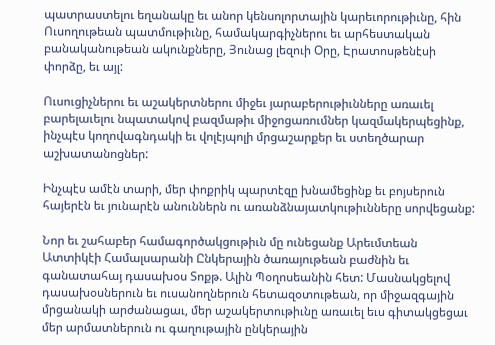պատրաստելու եղանակը եւ անոր կենսոլորտային կարեւորութիւնը, հին Ուսողութեան պատմութիւնը, համակարգիչներու եւ արհեստական բանականութեան ակունքները, Յունաց լեզուի Օրը, Էրատոսթենէսի փորձը, եւ այլ:

Ուսուցիչներու եւ աշակերտներու միջեւ յարաբերութիւնները առաւել բարելաւելու նպատակով բազմաթիւ միջոցառումներ կազմակերպեցինք, ինչպէս կողովագնդակի եւ վոլէյպոլի մրցաշարքեր եւ ստեղծարար աշխատանոցներ:

Ինչպէս ամէն տարի, մեր փոքրիկ պարտէզը խնամեցինք եւ բոյսերուն հայերէն եւ յունարէն անուններն ու առանձնայատկութիւնները սորվեցանք:

Նոր եւ շահաբեր համագործակցութիւն մը ունեցանք Արեւմտեան Ատտիկէի Համալսարանի Ընկերային ծառայութեան բաժնին եւ գանատահայ դասախօս Տոքթ. Ալին Պօղոսեանին հետ: Մասնակցելով դասախօսներուն եւ ուսանողներուն հետազօտութեան, որ միջազգային մրցանակի արժանացաւ, մեր աշակերտութիւնը առաւել եւս գիտակցեցաւ մեր արմատներուն ու գաղութային ընկերային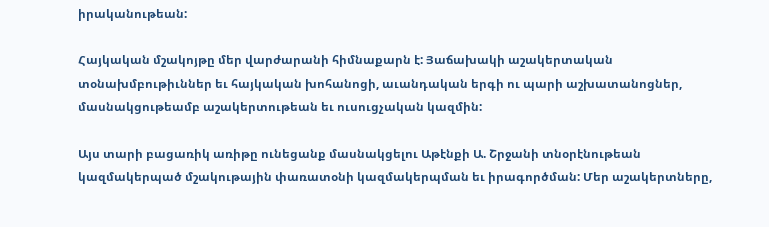իրականութեան:

Հայկական մշակոյթը մեր վարժարանի հիմնաքարն է: Յաճախակի աշակերտական տօնախմբութիւններ եւ հայկական խոհանոցի, աւանդական երգի ու պարի աշխատանոցներ, մասնակցութեամբ աշակերտութեան եւ ուսուցչական կազմին:

Այս տարի բացառիկ առիթը ունեցանք մասնակցելու Աթէնքի Ա. Շրջանի տնօրէնութեան կազմակերպած մշակութային փառատօնի կազմակերպման եւ իրագործման: Մեր աշակերտները,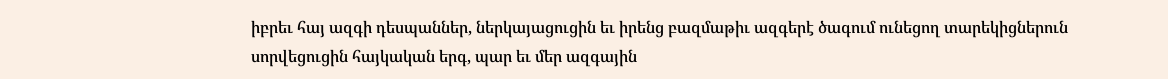իբրեւ հայ ազգի դեսպաններ, ներկայացուցին եւ իրենց բազմաթիւ ազգերէ ծագում ունեցող տարեկիցներուն սորվեցուցին հայկական երգ, պար եւ մեր ազգային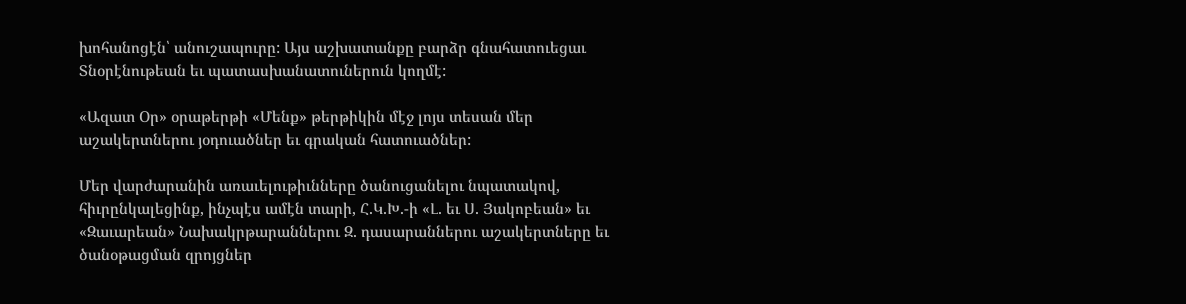խոհանոցէն՝ անուշապուրը: Այս աշխատանքը բարձր գնահատուեցաւ Տնօրէնութեան եւ պատասխանատուներուն կողմէ:

«Ազատ Օր» օրաթերթի «Մենք» թերթիկին մէջ լոյս տեսան մեր աշակերտներու յօդուածներ եւ գրական հատուածներ:

Մեր վարժարանին առաւելութիւնները ծանուցանելու նպատակով, հիւրընկալեցինք, ինչպէս ամէն տարի, Հ.Կ.Խ.-ի «Լ. եւ Ս. Յակոբեան» եւ «Զաւարեան» Նախակրթարաններու Զ. դասարաններու աշակերտները եւ ծանօթացման զրոյցներ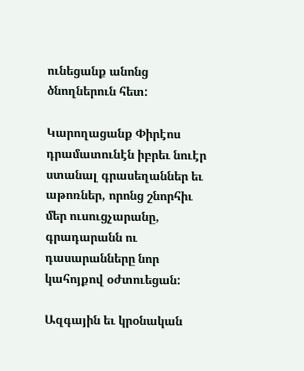ունեցանք անոնց ծնողներուն հետ:

Կարողացանք Փիրէոս դրամատունէն իբրեւ նուէր ստանալ գրասեղաններ եւ աթոռներ, որոնց շնորհիւ մեր ուսուցչարանը, գրադարանն ու դասարանները նոր կահոյքով օժտուեցան:

Ազգային եւ կրօնական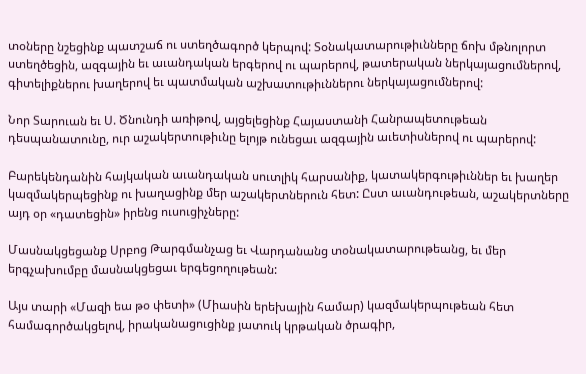տօները նշեցինք պատշաճ ու ստեղծագործ կերպով: Տօնակատարութիւնները ճոխ մթնոլորտ ստեղծեցին, ազգային եւ աւանդական երգերով ու պարերով, թատերական ներկայացումներով, գիտելիքներու խաղերով եւ պատմական աշխատութիւններու ներկայացումներով:

Նոր Տարուան եւ Ս. Ծնունդի առիթով, այցելեցինք Հայաստանի Հանրապետութեան դեսպանատունը, ուր աշակերտութիւնը ելոյթ ունեցաւ ազգային աւետիսներով ու պարերով:

Բարեկենդանին հայկական աւանդական սուտլիկ հարսանիք, կատակերգութիւններ եւ խաղեր կազմակերպեցինք ու խաղացինք մեր աշակերտներուն հետ: Ըստ աւանդութեան, աշակերտները այդ օր «դատեցին» իրենց ուսուցիչները:

Մասնակցեցանք Սրբոց Թարգմանչաց եւ Վարդանանց տօնակատարութեանց, եւ մեր երգչախումբը մասնակցեցաւ երգեցողութեան:

Այս տարի «Մազի եա թօ փետի» (Միասին երեխային համար) կազմակերպութեան հետ համագործակցելով, իրականացուցինք յատուկ կրթական ծրագիր,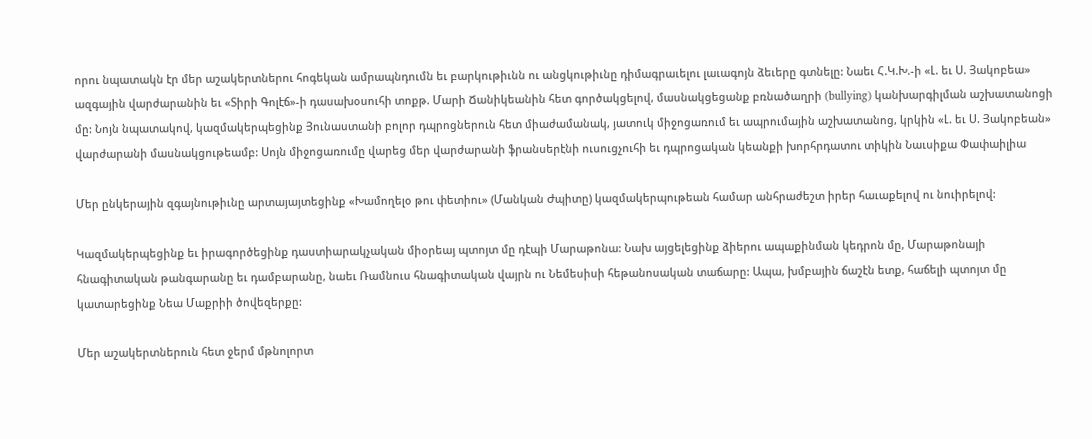որու նպատակն էր մեր աշակերտներու հոգեկան ամրապնդումն եւ բարկութիւնն ու անցկութիւնը դիմագրաւելու լաւագոյն ձեւերը գտնելը: Նաեւ Հ.Կ.Խ.-ի «Լ. եւ Ս. Յակոբեա» ազգային վարժարանին եւ «Տիրի Գոլէճ»-ի դասախօսուհի տոքթ. Մարի Ճանիկեանին հետ գործակցելով, մասնակցեցանք բռնածաղրի (bullying) կանխարգիլման աշխատանոցի մը: Նոյն նպատակով, կազմակերպեցինք Յունաստանի բոլոր դպրոցներուն հետ միաժամանակ, յատուկ միջոցառում եւ ապրումային աշխատանոց, կրկին «Լ. եւ Ս. Յակոբեան» վարժարանի մասնակցութեամբ: Սոյն միջոցառումը վարեց մեր վարժարանի ֆրանսերէնի ուսուցչուհի եւ դպրոցական կեանքի խորհրդատու տիկին Նաւսիքա Փափաիլիա

Մեր ընկերային զգայնութիւնը արտայայտեցինք «Խամողելօ թու փետիու» (Մանկան Ժպիտը) կազմակերպութեան համար անհրաժեշտ իրեր հաւաքելով ու նուիրելով:

Կազմակերպեցինք եւ իրագործեցինք դաստիարակչական միօրեայ պտոյտ մը դէպի Մարաթոնա: Նախ այցելեցինք ձիերու ապաքինման կեդրոն մը, Մարաթոնայի հնագիտական թանգարանը եւ դամբարանը, նաեւ Ռամնուս հնագիտական վայրն ու Նեմեսիսի հեթանոսական տաճարը: Ապա, խմբային ճաշէն ետք, հաճելի պտոյտ մը կատարեցինք Նեա Մաքրիի ծովեզերքը:

Մեր աշակերտներուն հետ ջերմ մթնոլորտ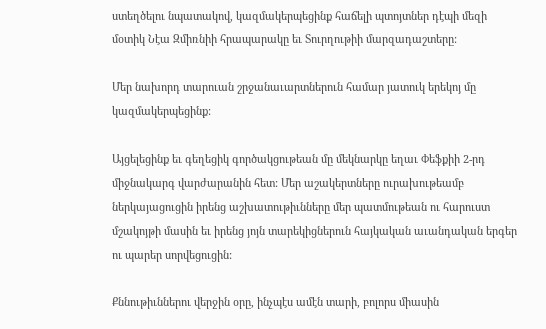ստեղծելու նպատակով, կազմակերպեցինք հաճելի պտոյտներ դէպի մեզի մօտիկ Նէա Զմիռնիի հրապարակը եւ Տուրղութիի մարզադաշտերը:

Մեր նախորդ տարուան շրջանաւարտներուն համար յատուկ երեկոյ մը կազմակերպեցինք:

Այցելեցինք եւ գեղեցիկ գործակցութեան մը մեկնարկը եղաւ Փեֆքիի 2-րդ միջնակարգ վարժարանին հետ: Մեր աշակերտները ուրախութեամբ  ներկայացուցին իրենց աշխատութիւնները մեր պատմութեան ու հարուստ մշակոյթի մասին եւ իրենց յոյն տարեկիցներուն հայկական աւանդական երգեր ու պարեր սորվեցուցին:

Քննութիւններու վերջին օրը, ինչպէս ամէն տարի, բոլորս միասին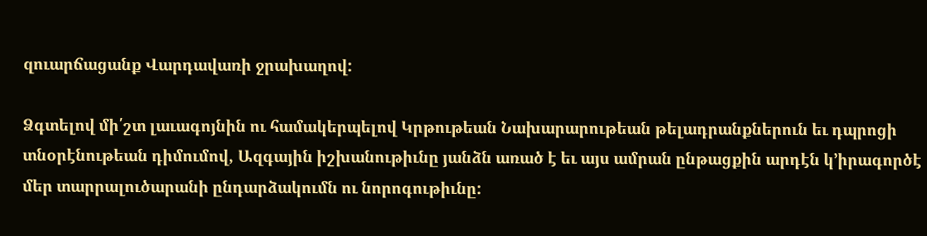զուարճացանք Վարդավառի ջրախաղով:

Ձգտելով մի՛շտ լաւագոյնին ու համակերպելով Կրթութեան Նախարարութեան թելադրանքներուն եւ դպրոցի տնօրէնութեան դիմումով, Ազգային իշխանութիւնը յանձն առած է եւ այս ամրան ընթացքին արդէն կ՚իրագործէ մեր տարրալուծարանի ընդարձակումն ու նորոգութիւնը: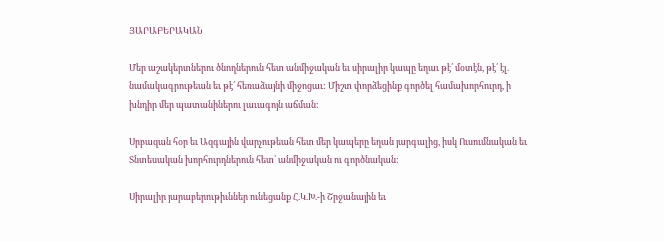ՅԱՐԱԲԵՐԱԿԱՆ

Մեր աշակերտներու ծնողներուն հետ անմիջական եւ սիրալիր կապը եղաւ թէ՛ մօտէն, թէ՛ էլ. նամակագրութեան եւ թէ՛ հեռաձայնի միջոցաւ: Միշտ փորձեցինք գործել համախորհուրդ, ի խնդիր մեր պատանիներու լաւագոյն աճման:

Սրբազան հօր եւ Ազգային վարչութեան հետ մեր կապերը եղան յարգալից, իսկ Ուսումնական եւ Տնտեսական խորհուրդներուն հետ՝ անմիջական ու գործնական:

Սիրալիր յարաբերութիւններ ունեցանք Հ.Կ.Խ.-ի Շրջանային եւ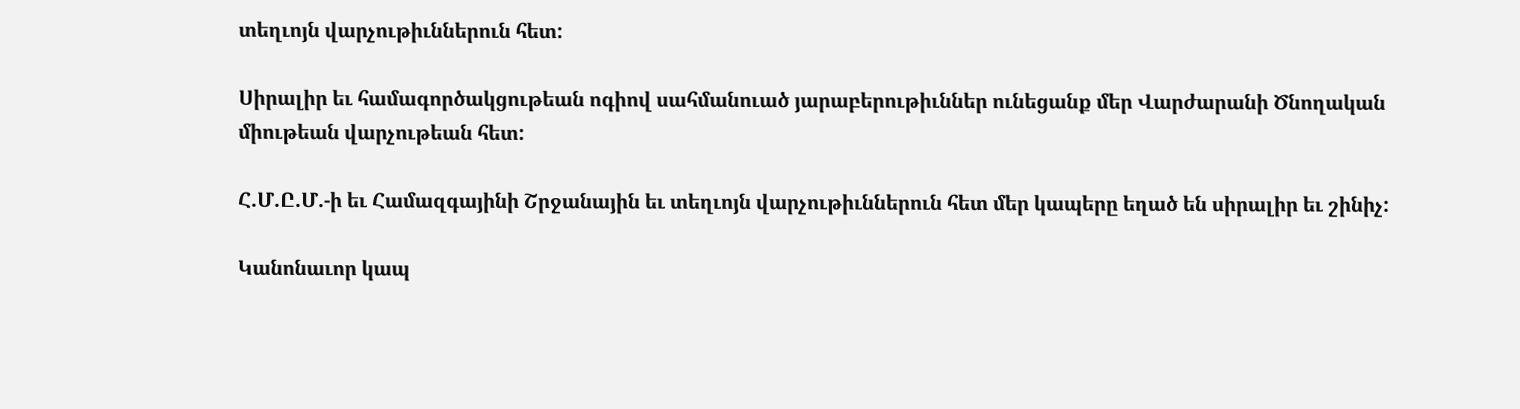տեղւոյն վարչութիւններուն հետ:

Սիրալիր եւ համագործակցութեան ոգիով սահմանուած յարաբերութիւններ ունեցանք մեր Վարժարանի Ծնողական միութեան վարչութեան հետ:

Հ.Մ.Ը.Մ.-ի եւ Համազգայինի Շրջանային եւ տեղւոյն վարչութիւններուն հետ մեր կապերը եղած են սիրալիր եւ շինիչ:

Կանոնաւոր կապ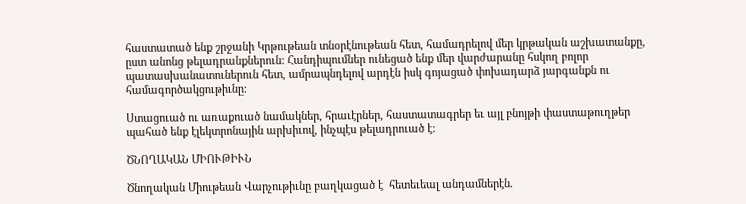հաստատած ենք շրջանի Կրթութեան տնօրէնութեան հետ, համադրելով մեր կրթական աշխատանքը, ըստ անոնց թելադրանքներուն: Հանդիպումներ ունեցած ենք մեր վարժարանը հսկող բոլոր պատասխանատուներուն հետ, ամրապնդելով արդէն իսկ գոյացած փոխադարձ յարգանքն ու համագործակցութիւնը:

Ստացուած ու առաքուած նամակներ, հրաւէրներ, հաստատագրեր եւ այլ բնոյթի փաստաթուղթեր պահած ենք էլեկտրոնային արխիւով, ինչպէս թելադրուած է:

ԾՆՈՂԱԿԱՆ ՄԻՈՒԹԻՒՆ

Ծնողական Միութեան Վարչութիւնը բաղկացած է  հետեւեալ անդամներէն.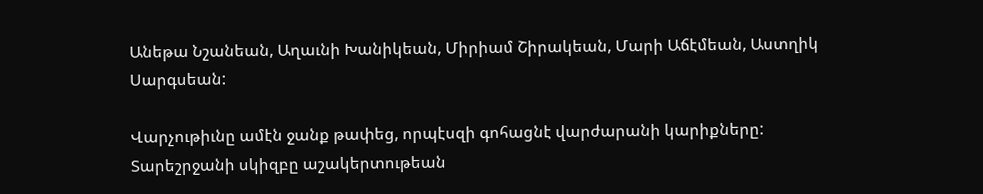Անեթա Նշանեան, Աղաւնի Խանիկեան, Միրիամ Շիրակեան, Մարի Աճէմեան, Աստղիկ Սարգսեան:

Վարչութիւնը ամէն ջանք թափեց, որպէսզի գոհացնէ վարժարանի կարիքները: Տարեշրջանի սկիզբը աշակերտութեան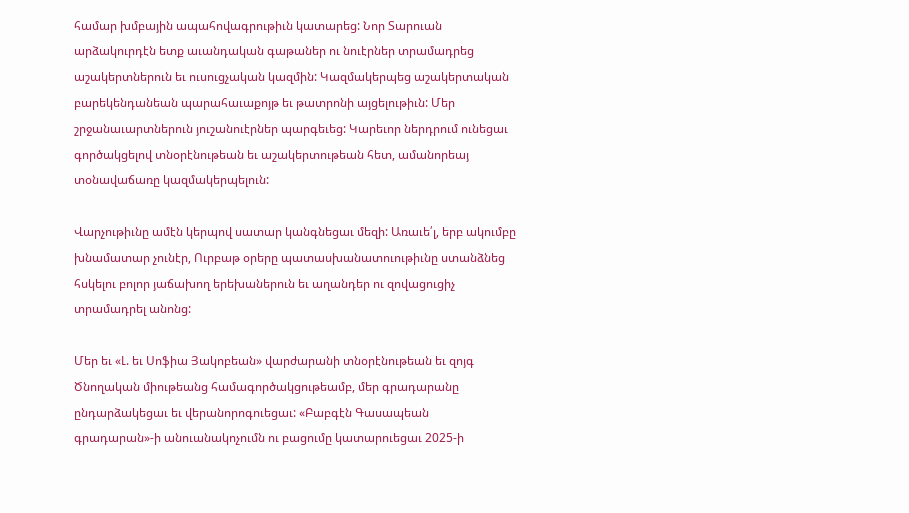համար խմբային ապահովագրութիւն կատարեց: Նոր Տարուան արձակուրդէն ետք աւանդական գաթաներ ու նուէրներ տրամադրեց աշակերտներուն եւ ուսուցչական կազմին: Կազմակերպեց աշակերտական բարեկենդանեան պարահաւաքոյթ եւ թատրոնի այցելութիւն: Մեր շրջանաւարտներուն յուշանուէրներ պարգեւեց: Կարեւոր ներդրում ունեցաւ գործակցելով տնօրէնութեան եւ աշակերտութեան հետ, ամանորեայ տօնավաճառը կազմակերպելուն:

Վարչութիւնը ամէն կերպով սատար կանգնեցաւ մեզի: Առաւե՛լ, երբ ակումբը խնամատար չունէր, Ուրբաթ օրերը պատասխանատուութիւնը ստանձնեց հսկելու բոլոր յաճախող երեխաներուն եւ աղանդեր ու զովացուցիչ տրամադրել անոնց:

Մեր եւ «Լ. եւ Սոֆիա Յակոբեան» վարժարանի տնօրէնութեան եւ զոյգ Ծնողական միութեանց համագործակցութեամբ, մեր գրադարանը ընդարձակեցաւ եւ վերանորոգուեցաւ: «Բաբգէն Գասապեան գրադարան»-ի անուանակոչումն ու բացումը կատարուեցաւ 2025-ի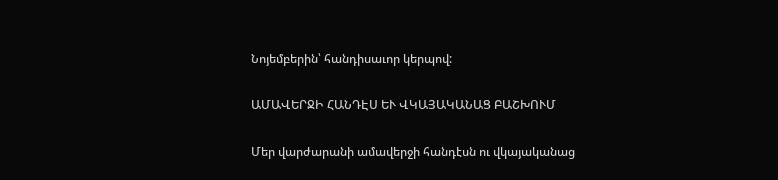Նոյեմբերին՝ հանդիսաւոր կերպով:

ԱՄԱՎԵՐՋԻ ՀԱՆԴԷՍ ԵՒ ՎԿԱՅԱԿԱՆԱՑ ԲԱՇԽՈՒՄ

Մեր վարժարանի ամավերջի հանդէսն ու վկայականաց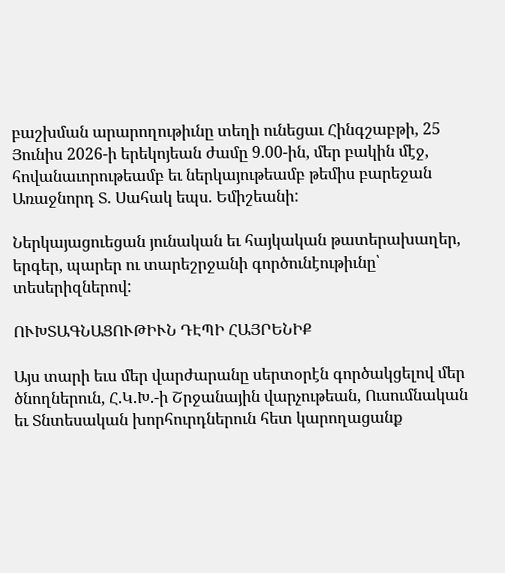բաշխման արարողութիւնը տեղի ունեցաւ Հինգշաբթի, 25 Յունիս 2026-ի երեկոյեան ժամը 9.00-ին, մեր բակին մէջ, հովանաւորութեամբ եւ ներկայութեամբ թեմիս բարեջան Առաջնորդ Տ. Սահակ եպս. Եմիշեանի:

Ներկայացուեցան յունական եւ հայկական թատերախաղեր, երգեր, պարեր ու տարեշրջանի գործունէութիւնը՝ տեսերիզներով:

ՈՒԽՏԱԳՆԱՑՈՒԹԻՒՆ ԴԷՊԻ ՀԱՅՐԵՆԻՔ

Այս տարի եւս մեր վարժարանը սերտօրէն գործակցելով մեր ծնողներուն, Հ.Կ.Խ.-ի Շրջանային վարչութեան, Ուսումնական եւ Տնտեսական խորհուրդներուն հետ կարողացանք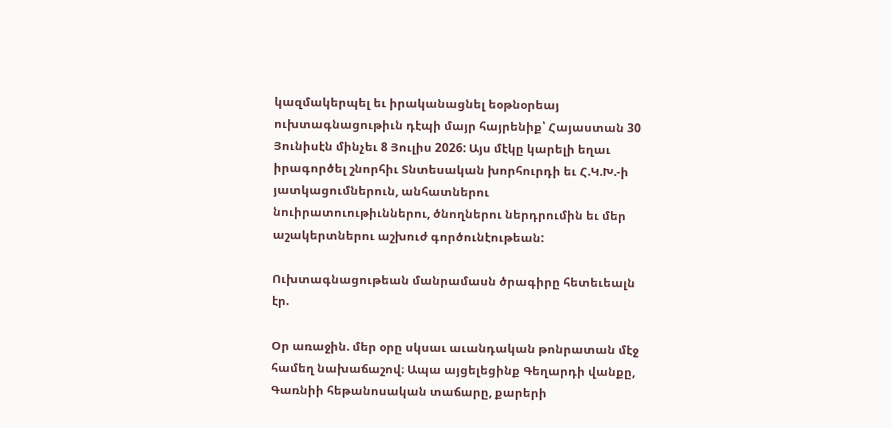կազմակերպել եւ իրականացնել եօթնօրեայ ուխտագնացութիւն դէպի մայր հայրենիք՝ Հայաստան 30 Յունիսէն մինչեւ 8 Յուլիս 2026: Այս մէկը կարելի եղաւ իրագործել շնորհիւ Տնտեսական խորհուրդի եւ Հ.Կ.Խ.-ի յատկացումներուն, անհատներու նուիրատուութիւններու, ծնողներու ներդրումին եւ մեր աշակերտներու աշխուժ գործունէութեան:

Ուխտագնացութեան մանրամասն ծրագիրը հետեւեալն էր.

Օր առաջին. մեր օրը սկսաւ աւանդական թոնրատան մէջ համեղ նախաճաշով։ Ապա այցելեցինք Գեղարդի վանքը, Գառնիի հեթանոսական տաճարը, քարերի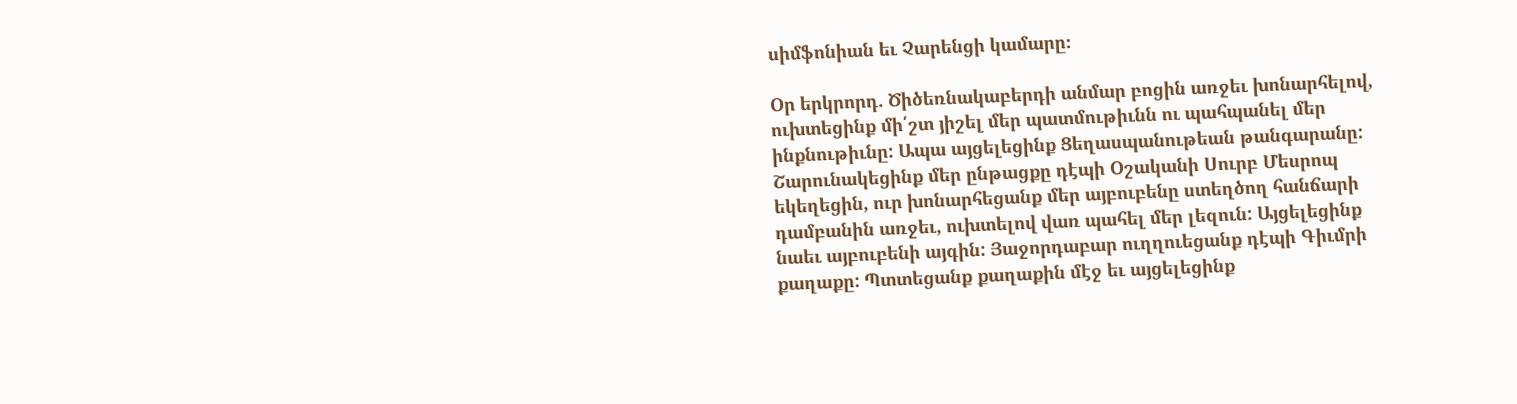սիմֆոնիան եւ Չարենցի կամարը։

Օր երկրորդ. Ծիծեռնակաբերդի անմար բոցին առջեւ խոնարհելով, ուխտեցինք մի՛շտ յիշել մեր պատմութիւնն ու պահպանել մեր ինքնութիւնը: Ապա այցելեցինք Ցեղասպանութեան թանգարանը: Շարունակեցինք մեր ընթացքը դէպի Օշականի Սուրբ Մեսրոպ եկեղեցին, ուր խոնարհեցանք մեր այբուբենը ստեղծող հանճարի դամբանին առջեւ, ուխտելով վառ պահել մեր լեզուն: Այցելեցինք նաեւ այբուբենի այգին: Յաջորդաբար ուղղուեցանք դէպի Գիւմրի քաղաքը: Պտտեցանք քաղաքին մէջ եւ այցելեցինք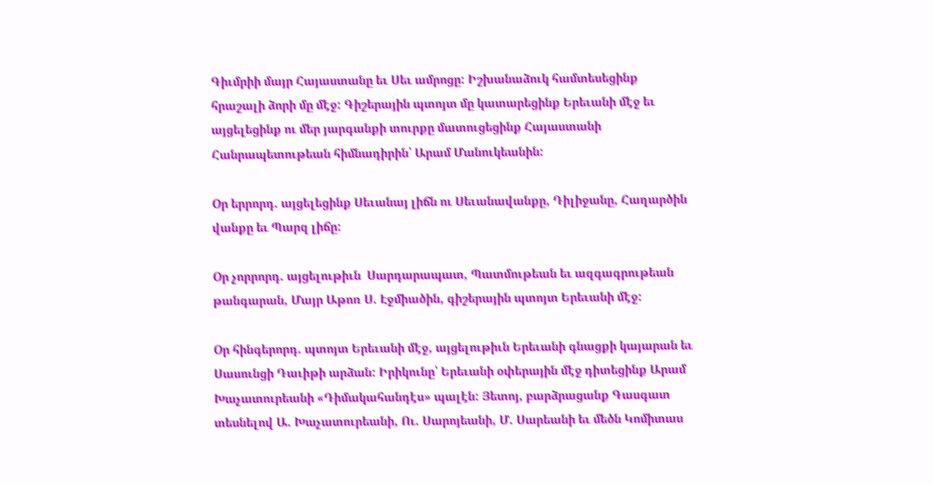Գիւմրիի մայր Հայաստանը եւ Սեւ ամրոցը: Իշխանաձուկ համտեսեցինք հրաշալի ձորի մը մէջ: Գիշերային պտոյտ մը կատարեցինք Երեւանի մէջ եւ այցելեցինք ու մեր յարգանքի տուրքը մատուցեցինք Հայաստանի Հանրապետութեան հիմնադիրին՝ Արամ Մանուկեանին:

Օր երրորդ. այցելեցինք Սեւանայ լիճն ու Սեւանավանքը, Դիլիջանը, Հաղարծին վանքը եւ Պարզ լիճը:

Օր չորրորդ. այցելութիւն  Սարդարապատ, Պատմութեան եւ ազգագրութեան թանգարան, Մայր Աթոռ Ս. Էջմիածին, գիշերային պտոյտ Երեւանի մէջ:

Օր հինգերորդ. պտոյտ Երեւանի մէջ, այցելութիւն Երեւանի գնացքի կայարան եւ Սասունցի Դաւիթի արձան: Իրիկունը՝ Երեւանի օփերային մէջ դիտեցինք Արամ Խաչատուրեանի «Դիմակահանդէս» պալէն: Յետոյ, բարձրացանք Գասգատ տեսնելով Ա. Խաչատուրեանի, Ու. Սարոյեանի, Մ. Սարեանի եւ մեծն Կոմիտաս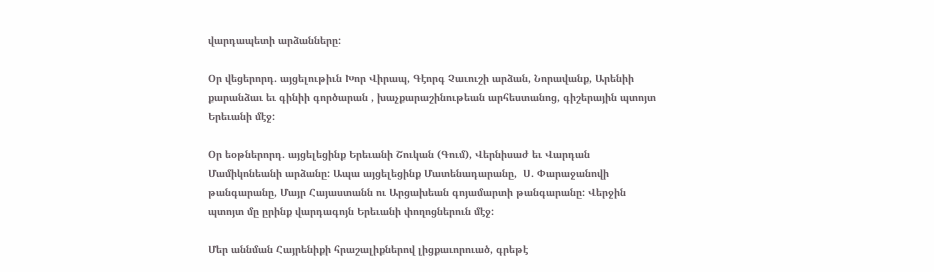վարդապետի արձանները:

Օր վեցերորդ. այցելութիւն Խոր Վիրապ, Գէորգ Չաւուշի արձան, Նորավանք, Արենիի քարանձաւ եւ գինիի գործարան , խաչքարաշինութեան արհեստանոց, գիշերային պտոյտ Երեւանի մէջ:

Օր եօթներորդ. այցելեցինք Երեւանի Շուկան (Գում), Վերնիսաժ եւ Վարդան Մամիկոնեանի արձանը: Ապա այցելեցինք Մատենադարանը,  Ս. Փարաջանովի թանգարանը, Մայր Հայաստանն ու Արցախեան գոյամարտի թանգարանը: Վերջին պտոյտ մը ըրինք վարդագոյն Երեւանի փողոցներուն մէջ:

Մեր աննման Հայրենիքի հրաշալիքներով լիցքաւորուած, գրեթէ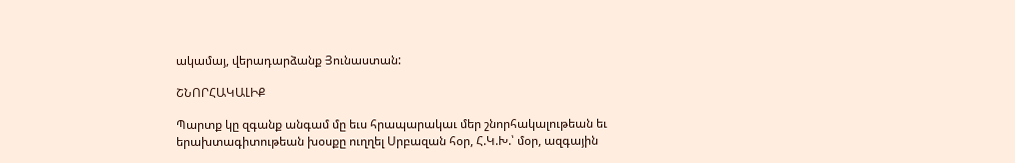ակամայ, վերադարձանք Յունաստան:

ՇՆՈՐՀԱԿԱԼԻՔ

Պարտք կը զգանք անգամ մը եւս հրապարակաւ մեր շնորհակալութեան եւ երախտագիտութեան խօսքը ուղղել Սրբազան հօր, Հ.Կ.Խ.՝ մօր, ազգային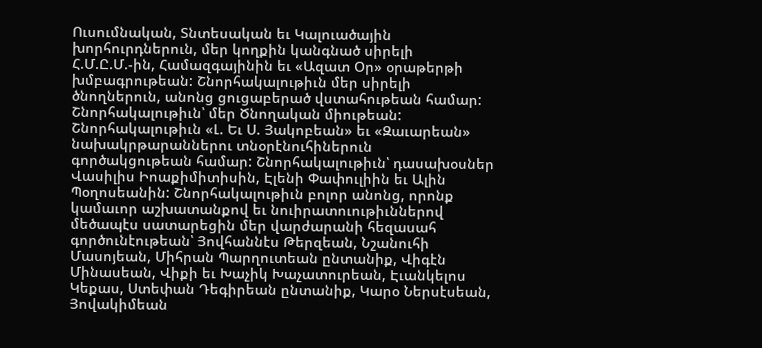Ուսումնական, Տնտեսական եւ Կալուածային խորհուրդներուն, մեր կողքին կանգնած սիրելի Հ.Մ.Ը.Մ.-ին, Համազգայինին եւ «Ազատ Օր» օրաթերթի խմբագրութեան: Շնորհակալութիւն մեր սիրելի ծնողներուն, անոնց ցուցաբերած վստահութեան համար: Շնորհակալութիւն՝ մեր Ծնողական միութեան: Շնորհակալութիւն «Լ. Եւ Ս. Յակոբեան» եւ «Զաւարեան» նախակրթարաններու տնօրէնուհիներուն գործակցութեան համար: Շնորհակալութիւն՝ դասախօսներ Վասիլիս Իոաքիմիտիսին, Էլենի Փափուլիին եւ Ալին Պօղոսեանին: Շնորհակալութիւն բոլոր անոնց, որոնք կամաւոր աշխատանքով եւ նուիրատուութիւններով մեծապէս սատարեցին մեր վարժարանի հեզասահ գործունէութեան՝ Յովհաննէս Թերզեան, Նշանուհի Մասոյեան, Միհրան Պարղուտեան ընտանիք, Վիգէն Մինասեան, Վիքի եւ Խաչիկ Խաչատուրեան, Էւանկելոս Կեքաս, Ստեփան Դեգիրեան ընտանիք, Կարօ Ներսէսեան, Յովակիմեան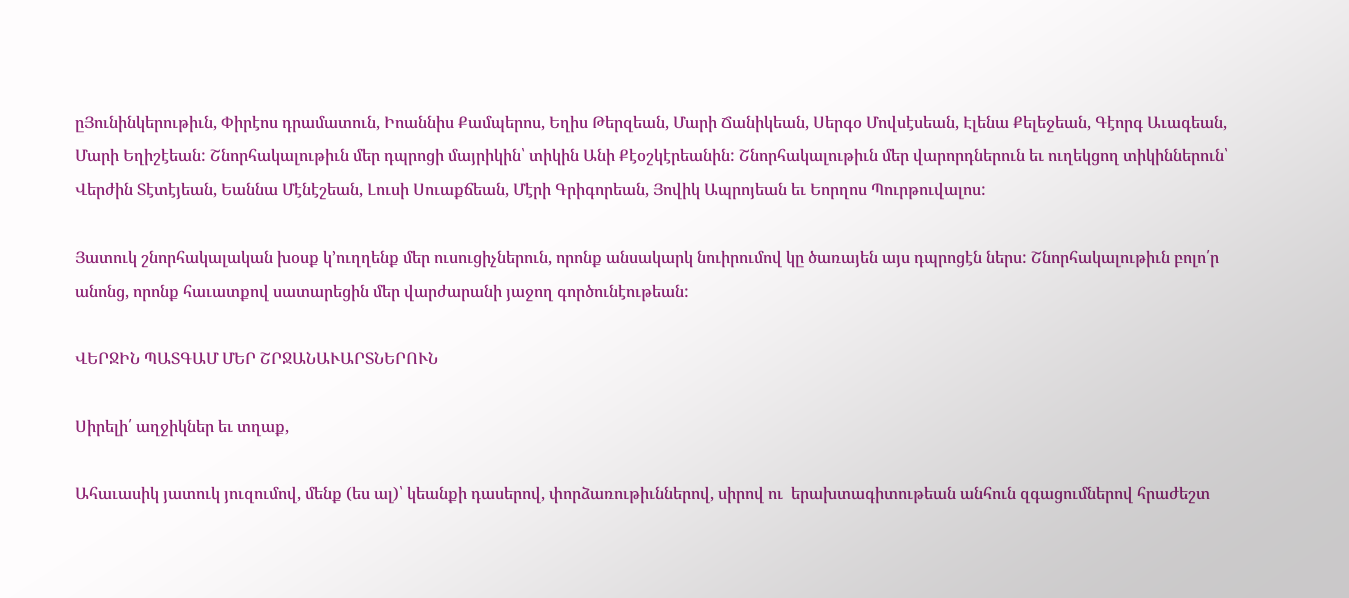ըՅունինկերութիւն, Փիրէոս դրամատուն, Իոաննիս Քամպերոս, Եղիս Թերզեան, Մարի Ճանիկեան, Սերգօ Մովսէսեան, Էլենա Քելեջեան, Գէորգ Աւագեան, Մարի Եղիշէեան: Շնորհակալութիւն մեր դպրոցի մայրիկին՝ տիկին Անի Քէօշկէրեանին: Շնորհակալութիւն մեր վարորդներուն եւ ուղեկցող տիկիններուն՝ Վերժին Տէտէյեան, Եաննա Մէնէշեան, Լուսի Սուաքճեան, Մէրի Գրիգորեան, Յովիկ Ապրոյեան եւ Եորղոս Պուրթուվալոս:

Յատուկ շնորհակալական խօսք կ՚ուղղենք մեր ուսուցիչներուն, որոնք անսակարկ նուիրումով կը ծառայեն այս դպրոցէն ներս: Շնորհակալութիւն բոլո՛ր անոնց, որոնք հաւատքով սատարեցին մեր վարժարանի յաջող գործունէութեան:

ՎԵՐՋԻՆ ՊԱՏԳԱՄ ՄԵՐ ՇՐՋԱՆԱՒԱՐՏՆԵՐՈՒՆ

Սիրելի՛ աղջիկներ եւ տղաք,

Ահաւասիկ յատուկ յուզումով, մենք (ես ալ)՝ կեանքի դասերով, փորձառութիւններով, սիրով ու  երախտագիտութեան անհուն զգացումներով հրաժեշտ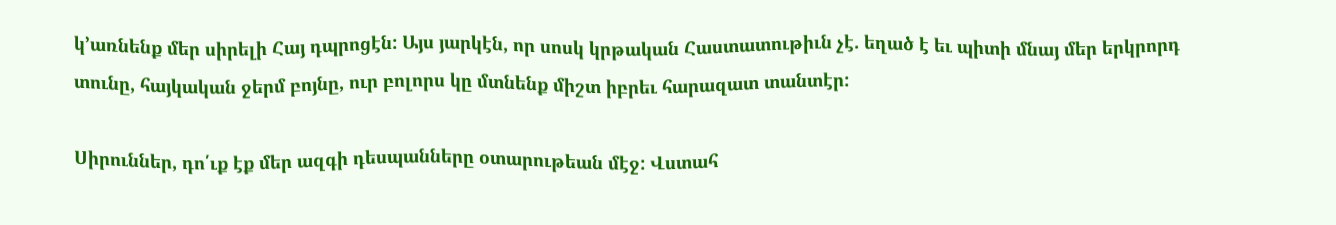կ՚առնենք մեր սիրելի Հայ դպրոցէն: Այս յարկէն, որ սոսկ կրթական Հաստատութիւն չէ. եղած է եւ պիտի մնայ մեր երկրորդ տունը, հայկական ջերմ բոյնը, ուր բոլորս կը մտնենք միշտ իբրեւ հարազատ տանտէր:

Սիրուններ, դո՛ւք էք մեր ազգի դեսպանները օտարութեան մէջ: Վստահ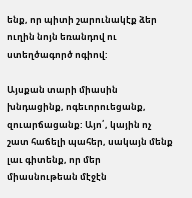ենք, որ պիտի շարունակէք ձեր ուղին նոյն եռանդով ու ստեղծագործ ոգիով:

Այսքան տարի միասին խնդացինք, ոգեւորուեցանք, զուարճացանք: Այո՛, կային ոչ շատ հաճելի պահեր, սակայն մենք լաւ գիտենք, որ մեր միասնութեան մէջէն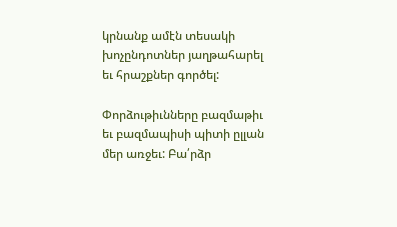կրնանք ամէն տեսակի խոչընդոտներ յաղթահարել եւ հրաշքներ գործել:

Փորձութիւնները բազմաթիւ եւ բազմապիսի պիտի ըլլան մեր առջեւ: Բա՛րձր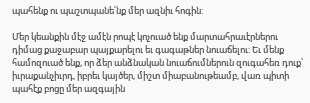պահենք ու պաշտպանե՛նք մեր ազնիւ հոգին:

Մեր կեանքին մէջ ամէն րոպէ կոչուած ենք մարտահրաւէրներու դիմաց քաջաբար պայքարելու եւ գագաթներ նուաճելու: Եւ մենք համոզուած ենք, որ ձեր անձնական նուաճումներուն զուգահեռ դուք՝ իւրաքանչիւրդ, իբրեւ կայծեր, միշտ միաբանութեամբ, վառ պիտի պահէք բոցը մեր ազգային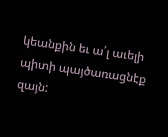կեանքին եւ ա՛լ աւելի պիտի պայծառացնէք զայն: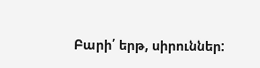Բարի՛ երթ, սիրուններ: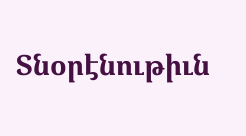Տնօրէնութիւն